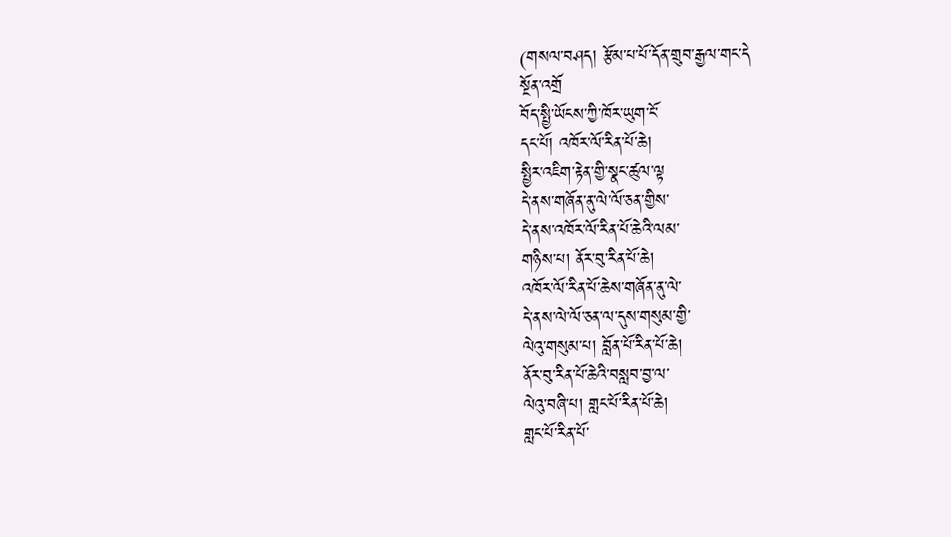(གསལ་བཤད། རྩོམ་པ་པོ་དོན་གྲུབ་རྒྱལ་གང་དེ
སྔོན་འགྲོ
བོད་སྤྱི་ཡོངས་ཀྱི་ཁོར་ཡུག་ངོ་
དང་པོ། འཁོར་ལོ་རིན་པོ་ཆེ།
སྤྱིར་འཇིག་རྟེན་གྱི་སྣང་ཚུལ་ལྟ
དེ་ནས་གཞོན་ནུ་ལེ་ལོ་ཅན་གྱིས་
དེ་ནས་འཁོར་ལོ་རིན་པོ་ཆེའི་ལམ་
གཉིས་པ། ནོར་བུ་རིན་པོ་ཆེ།
འཁོར་ལོ་རིན་པོ་ཆེས་གཞོན་ནུ་ལེ་
དེ་ནས་ལེ་ལོ་ཅན་ལ་དུས་གསུམ་གྱི་
ལེའུ་གསུམ་པ། བློན་པོ་རིན་པོ་ཆེ།
ནོར་བུ་རིན་པོ་ཆེའི་བསླབ་བྱ་ལ་
ལེའུ་བཞི་པ། གླང་པོ་རིན་པོ་ཆེ།
གླང་པོ་རིན་པོ་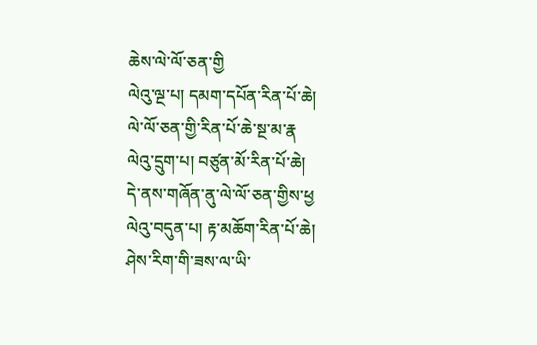ཆེས་ལེ་ལོ་ཅན་གྱི
ལེའུ་ལྔ་པ། དམག་དཔོན་རིན་པོ་ཆེ།
ལེ་ལོ་ཅན་གྱི་རིན་པོ་ཆེ་སྔ་མ་རྣ
ལེའུ་དྲུག་པ། བཙུན་མོ་རིན་པོ་ཆེ།
དེ་ནས་གཞོན་ནུ་ལེ་ལོ་ཅན་གྱིས་ཕྱ
ལེའུ་བདུན་པ། རྟ་མཆོག་རིན་པོ་ཆེ།
ཤེས་རིག་གི་ཟས་ལ་ཡི་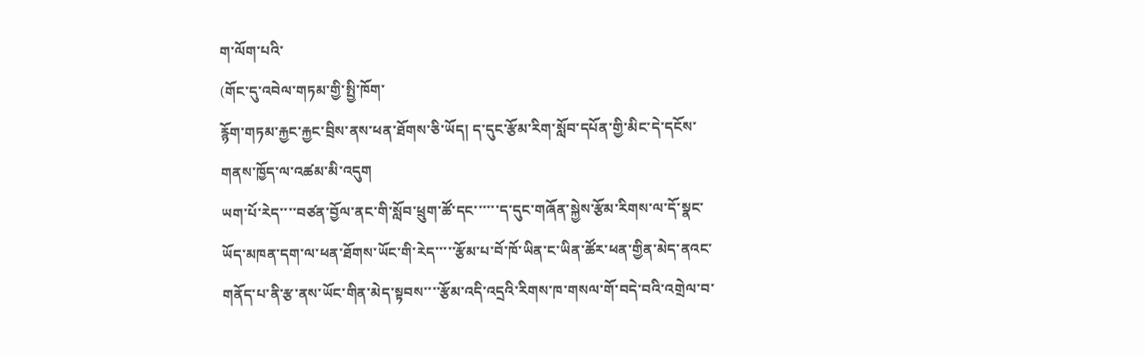ག་ལོག་པའི་
(གོང་དུ་འབེལ་གཏམ་གྱི་སྤྱི་ཁོག་
རྙོག་གཏམ་རྐྱང་རྐྱང་བྲིས་ནས་ཕན་ཐོགས་ཅི་ཡོད། ད་དུང་རྩོམ་རིག་སློབ་དཔོན་གྱི་མིང་དེ་དངོས་གནས་ཁྱོད་ལ་འཚམ་མི་འདུག
ཡག་པོ་རེད་་་་བཙན་བྱོལ་ནང་གི་སློབ་ཕྲུག་ཚོ་དང་་་་་་ད་དུང་གཞོན་སྐྱེས་རྩོམ་རིགས་ལ་དོ་སྣང་ཡོད་མཁན་དག་ལ་ཕན་ཐོགས་ཡོང་གི་རེད་་་་་རྩོམ་པ་བོ་ཁོ་ཡིན་ང་ཡིན་ཚོར་ཕན་གྱིན་མེད་ནའང་གནོད་པ་ནི་རྩ་ནས་ཡོང་གིན་མེད་སྟབས་་་་རྩོམ་འདི་འདྲའི་རིགས་ཁ་གསལ་གོ་བདེ་བའི་འགྲེལ་བ་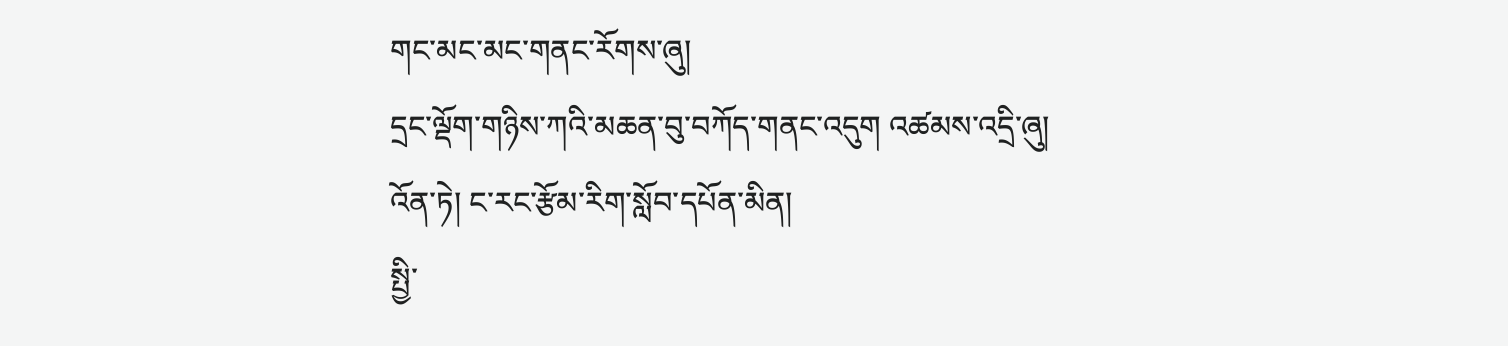གང་མང་མང་གནང་རོགས་ཞུ།
དྲང་ལྡོག་གཉིས་ཀའི་མཆན་བུ་བཀོད་གནང་འདུག འཚམས་འདྲི་ཞུ།
འོན་ཏེ། ང་རང་རྩོམ་རིག་སློབ་དཔོན་མིན།
སྤྱི་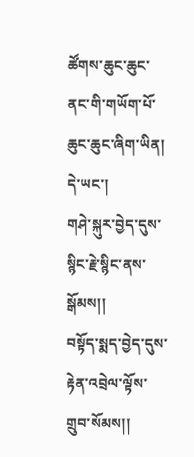ཚོགས་ཆུང་ཆུང་ནང་གི་གཡོག་པོ་ཆུང་ཆུང་ཞིག་ཡིན།
དེ་ཡང་།
གཤེ་སྐུར་བྱེད་དུས་སྙིང་རྗེ་སྙིང་ནས་སྒོམས།།
བསྟོད་སྨད་བྱེད་དུས་རྟེན་འབྲེལ་ལྟོས་གྲུབ་སོམས།།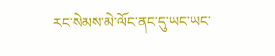རང་སེམས་མེ་ལོང་ནང་དུ་ཡང་ཡང་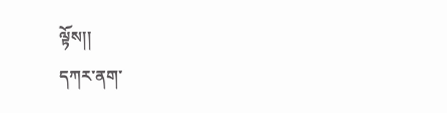ལྟོས།།
དཀར་ནག་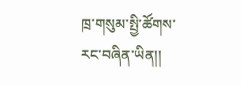ཁྲ་གསུམ་སྤྱི་ཚོགས་རང་བཞིན་ཡིན།།